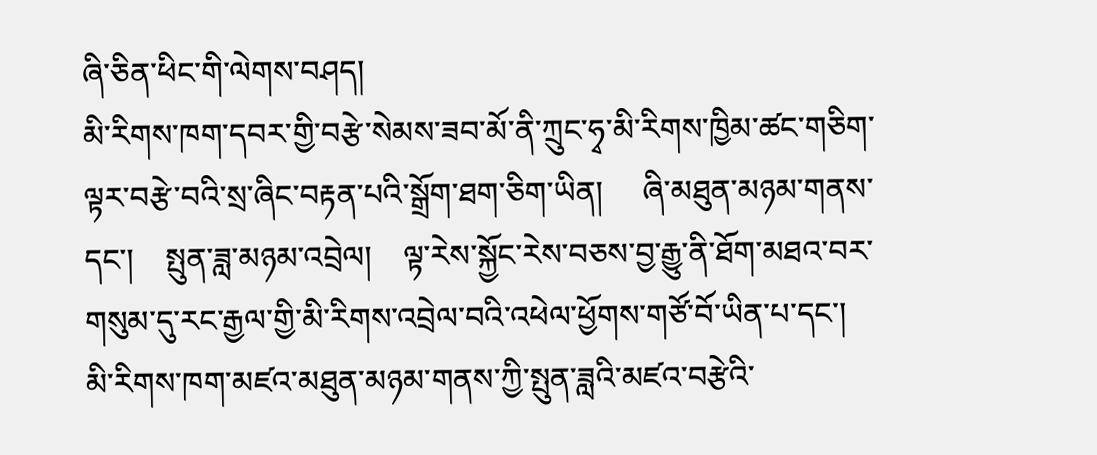ཞི་ཅིན་ཕིང་གི་ལེགས་བཤད།
མི་རིགས་ཁག་དབར་གྱི་བརྩེ་སེམས་ཟབ་མོ་ནི་ཀྲུང་ཧྭ་མི་རིགས་ཁྱིམ་ཚང་གཅིག་ལྟར་བརྩེ་བའི་སྲ་ཞིང་བརྟན་པའི་སྒྲོག་ཐག་ཅིག་ཡིན།     ཞི་མཐུན་མཉམ་གནས་དང་།    སྤུན་ཟླ་མཉམ་འབྲེལ།    ལྟ་རེས་སྐྱོང་རེས་བཅས་བྱ་རྒྱུ་ནི་ཐོག་མཐའ་བར་གསུམ་དུ་རང་རྒྱལ་གྱི་མི་རིགས་འབྲེལ་བའི་འཕེལ་ཕྱོགས་གཙོ་བོ་ཡིན་པ་དང་།    མི་རིགས་ཁག་མཛའ་མཐུན་མཉམ་གནས་ཀྱི་སྤུན་ཟླའི་མཛའ་བརྩེའི་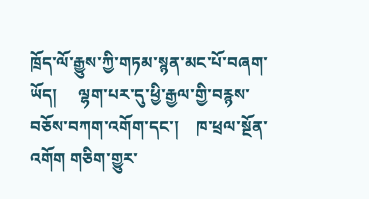ཁྲོད་ལོ་རྒྱུས་ཀྱི་གཏམ་སྙན་མང་པོ་བཞག་ཡོད།     ལྷག་པར་དུ་ཕྱི་རྒྱལ་གྱི་བརྙས་བཅོས་བཀག་འགོག་དང་།    ཁ་ཕྲལ་སྔོན་འགོག གཅིག་གྱུར་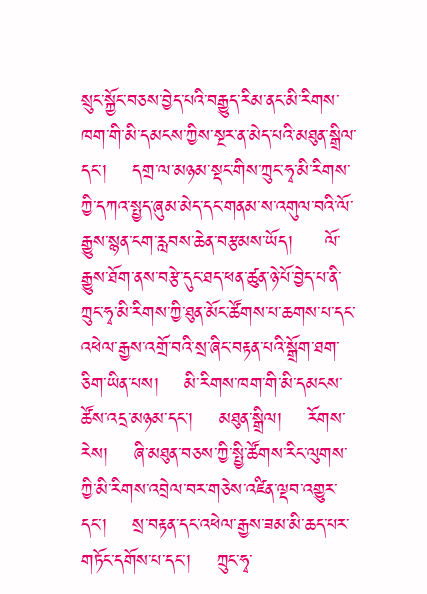སྲུང་སྐྱོང་བཅས་བྱེད་པའི་བརྒྱུད་རིམ་ནང་མི་རིགས་ཁག་གི་མི་དམངས་ཀྱིས་སྔར་ན་མེད་པའི་མཐུན་སྒྲིལ་དང་།    དགྲ་ལ་མཉམ་སྡང་གིས་ཀྲུང་ཧྭ་མི་རིགས་ཀྱི་དཀའ་སྤྱད་ཞུམ་མེད་དང་གནམ་ས་འགུལ་བའི་ལོ་རྒྱུས་སྙན་ངག་རླབས་ཆེན་བརྩམས་ཡོད།     ལོ་རྒྱུས་ཐོག་ནས་བརྩེ་དུང་ཐད་ཕན་ཚུན་ཉེ་པོ་བྱེད་པ་ནི་ཀྲུང་ཧྭ་མི་རིགས་ཀྱི་ཐུན་མོང་ཚོགས་པ་ཆགས་པ་དང་འཕེལ་རྒྱས་འགྲོ་བའི་སྲ་ཞིང་བརྟན་པའི་སྒྲོག་ཐག་ཅིག་ཡིན་པས།    མི་རིགས་ཁག་གི་མི་དམངས་ཚོས་འདྲ་མཉམ་དང་།    མཐུན་སྒྲིལ།    རོགས་རེས།    ཞི་མཐུན་བཅས་ཀྱི་སྤྱི་ཚོགས་རིང་ལུགས་ཀྱི་མི་རིགས་འབྲེལ་བར་གཅེས་འཛིན་ལྡབ་འགྱུར་དང་།    སྲ་བརྟན་དང་འཕེལ་རྒྱས་ཟམ་མི་ཆད་པར་གཏོང་དགོས་པ་དང་།    ཀྲུང་ཧྭ་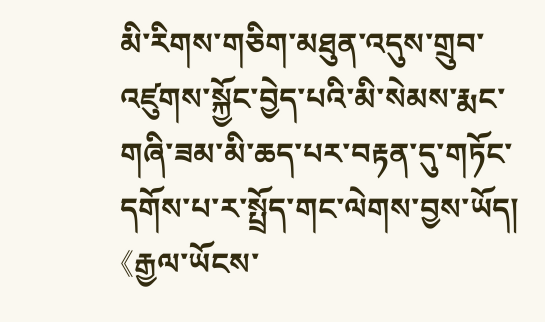མི་རིགས་གཅིག་མཐུན་འདུས་གྲུབ་འཛུགས་སྐྱོང་བྱེད་པའི་མི་སེམས་རྨང་གཞི་ཟམ་མི་ཆད་པར་བརྟན་དུ་གཏོང་དགོས་པ་ར་སྤྲོད་གང་ལེགས་བྱས་ཡོད།
《རྒྱལ་ཡོངས་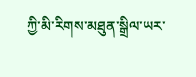ཀྱི་མི་རིགས་མཐུན་སྒྲིལ་ཡར་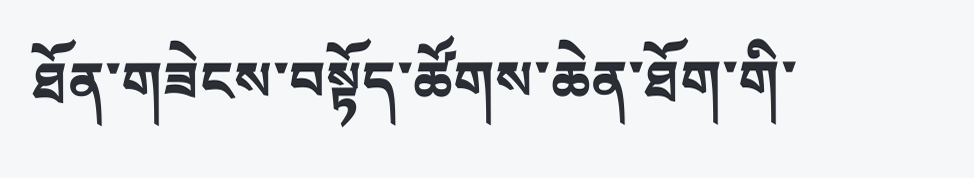ཐོན་གཟེངས་བསྟོད་ཚོགས་ཆེན་ཐོག་གི་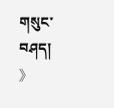གསུང་བཤད། 》